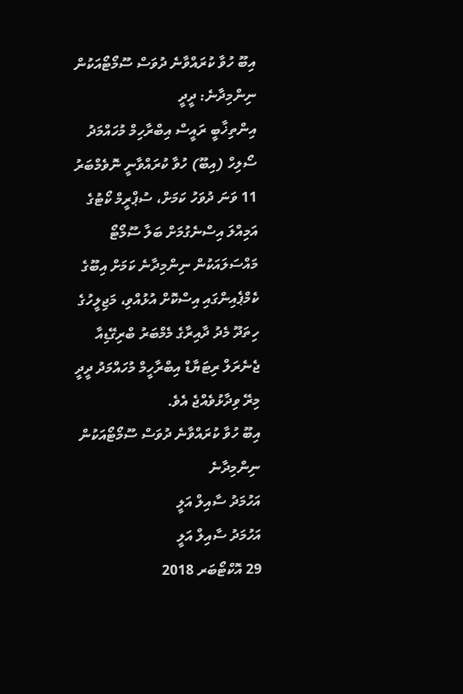އިބޫ ހުވާ ކުރައްވާނެ ދުވަސް ސޫމޯޓޯއަކުން ނިންމިދާނެ: ދީދީ
އިންތިޚާބީ ރައީސް އިބްރާހިމް މުހައްމަދު ސޯލިހް (އިބޫ) ހުވާ ކުރައްވާނީ ނޮވެމްބަރު 11 ވަނަ ދުވަހު ކަމަށް، ސުޕްރީމް ކޯޓުގެ އަމިއްލަ އިސްނެގުމަށް ބަލާ ސޫމޯޓޯ މައްސަލައަކުން ނިންމިދާނެ ކަމަށް އިބޫގެ ކެމްޕެއިންގައި އިސްކޮށް އުޅުއްވި، މަޖިލީހުގެ ހިތަދޫ މެދު ދާއިރާގެ މެމްބަރު ބްރިގޭޑިއާ ޖެނެރަލް ރިޓަޔާޑް އިބްރާހީމް މުހައްމަދު ދީދީ މިރޭ ވިދާޅުވެއްޖެ އެވެ.
އިބޫ ހުވާ ކުރައްވާނެ ދުވަސް ސޫމޯޓޯއަކުން ނިންމިދާނެ
އަހުމަދު ސާއިލް އަލީ
އަހުމަދު ސާއިލް އަލީ
29 އޮކްޓޯބަރ 2018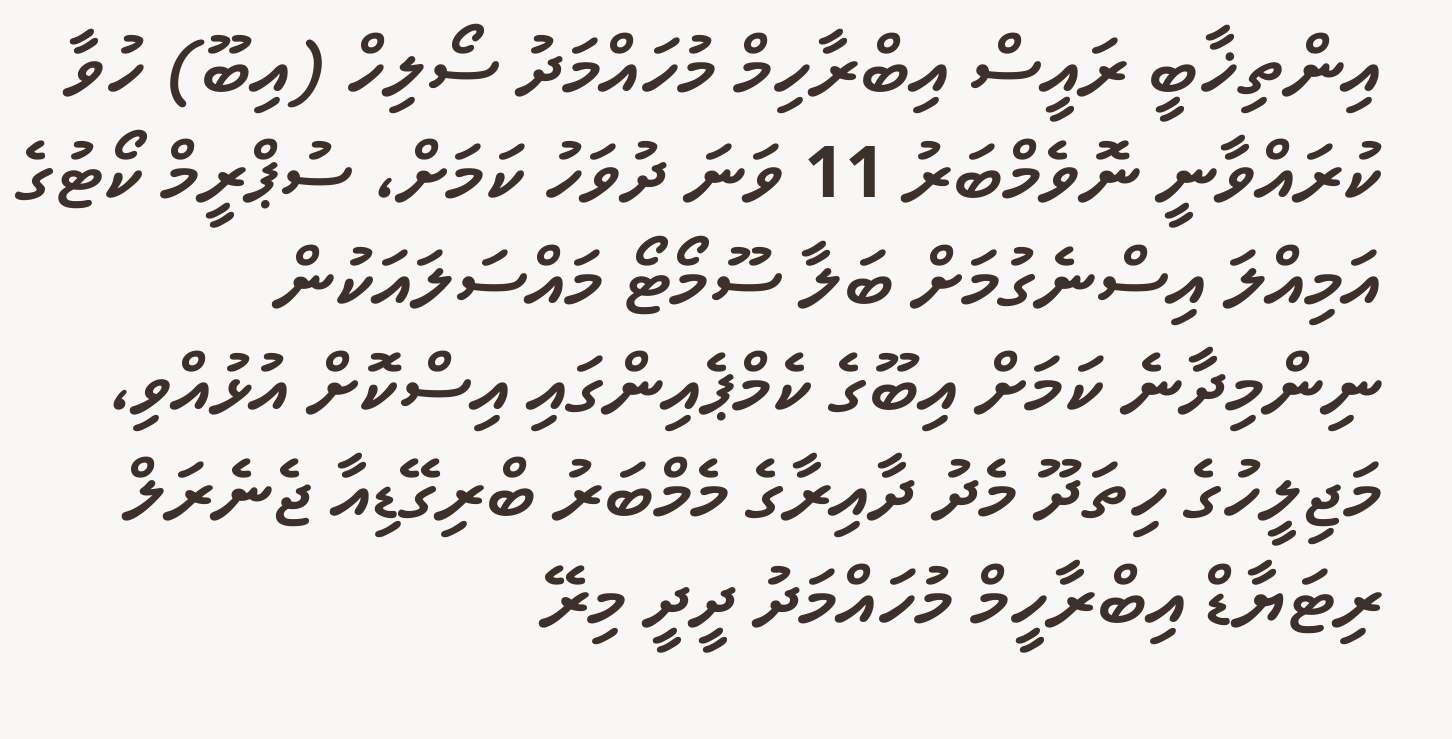އިންތިޚާބީ ރައީސް އިބްރާހިމް މުހައްމަދު ސޯލިހް (އިބޫ) ހުވާ ކުރައްވާނީ ނޮވެމްބަރު 11 ވަނަ ދުވަހު ކަމަށް، ސުޕްރީމް ކޯޓުގެ އަމިއްލަ އިސްނެގުމަށް ބަލާ ސޫމޯޓޯ މައްސަލައަކުން ނިންމިދާނެ ކަމަށް އިބޫގެ ކެމްޕެއިންގައި އިސްކޮށް އުޅުއްވި، މަޖިލީހުގެ ހިތަދޫ މެދު ދާއިރާގެ މެމްބަރު ބްރިގޭޑިއާ ޖެނެރަލް ރިޓަޔާޑް އިބްރާހީމް މުހައްމަދު ދީދީ މިރޭ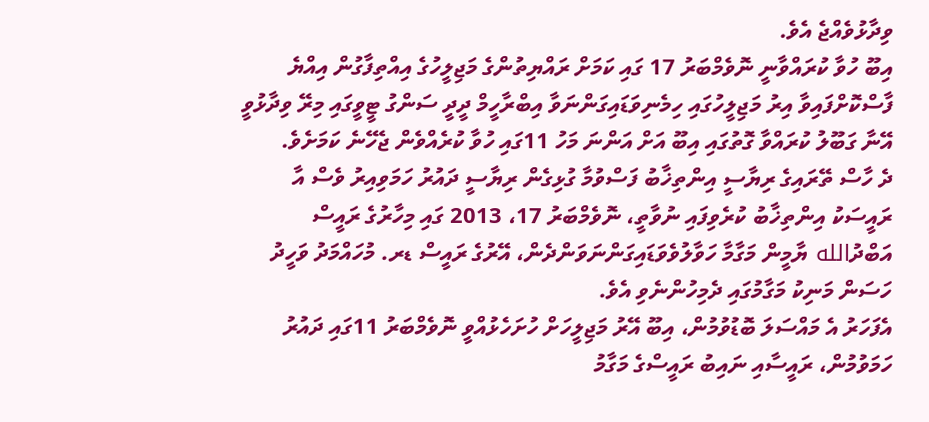ވިދާޅުވެއްޖެ އެވެ.
އިބޫ ހުވާ ކުރައްވާނީ ނޮވެމްބަރު 17 ގައި ކަމަށް ރައްޔިތުންގެ މަޖިލީހުގެ އިއްތިފާގުން އިއްޔެ ފާސްކޮށްފައިވާ އިރު މަޖިލީހުގައި ހިމެނިވަޑައިގަންނަވާ އިބްރާހީމް ދީދީ ސަންގު ޓީވީގައި މިރޭ ވިދާޅުވީ އޭނާ ގަބޫލު ކުރައްވާ ގޮތުގައި އިބޫ އަށް އަންނަ މަހު 11ގައި ހުވާ ކުރެއްވެން ޖެހޭނެ ކަމަށެވެ.
ދެ ހާސް ތޭރައިގެ ރިޔާސީ އިންތިޚާބު ފަސްވުމާ ގުޅިގެން ރިޔާސީ ދައުރު ހަމަވިއިރު ވެސް އާ ރައީސަކު އިންތިޚާބު ކުރެވިފައި ނުވާތީ، ނޮވެމްބަރު 17، 2013 ގައި މިހާރުގެ ރައީސް އަބްދުالله ޔާމީން މަގާމާ ހަވާލުވެވަޑައިގަންނަވަންދެން، އޭރުގެ ރައީސް ޑރ. މުހައްމަދު ވަހީދު ހަސަން މަނިކު މަގާމުގައި ދެމިހުންނެވި އެވެ.
އެފަހަރު އެ މައްސަލަ ބޮޑުވުމުން، އިބޫ އޭރު މަޖިލީހަށް ހުށަހެޅުއްވީ ނޮވެމްބަރު 11ގައި ދައުރު ހަމަވުމުން، ރައީސާއި ނައިބު ރައީސްގެ މަގާމު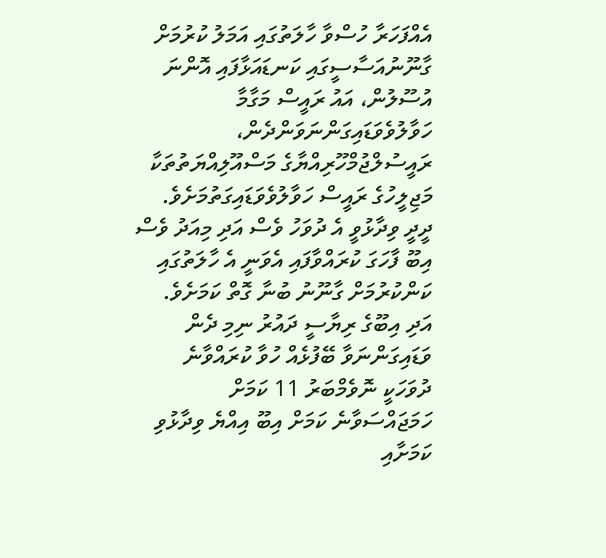އެއްފަހަރާ ހުސްވާ ހާލަތުގައި އަމަލު ކުރުމަށް ގާނޫނުއަސާސީގައި ކަނޑައަޅާފައި އޮންނަ އުސޫލުން، އައު ރައީސް މަގާމާ ހަވާލުވެވަޑައިގަންނަވަންދެން، ރައީސުލްޖުމްހޫރިއްޔާގެ މަސްއޫލިއްޔަތުތަކާ މަޖިލީހުގެ ރައީސް ހަވާލުވެވަޑައިގަތުމަށެވެ.
ދީދީ ވިދާޅުވީ އެ ދުވަހު ވެސް އަދި މިއަދު ވެސް އިބޫ ފާހަގަ ކުރައްވާފައި އެވަނީ އެ ހާލަތުގައި ކަންކުރުމަށް ގާނޫނު ބުނާ ގޮތް ކަމަށެވެ. އަދި އިބޫގެ ރިޔާސީ ދައުރު ނިމި ދެން ވަޑައިގަންނަވާ ބޭފުޅެއް ހުވާ ކުރައްވާނެ ދުވަހަކީ ނޮވެމްބަރު 11 ކަމަށް ހަމަޖައްސަވާނެ ކަމަށް އިބޫ އިއްޔެ ވިދާޅުވި ކަމަށާއި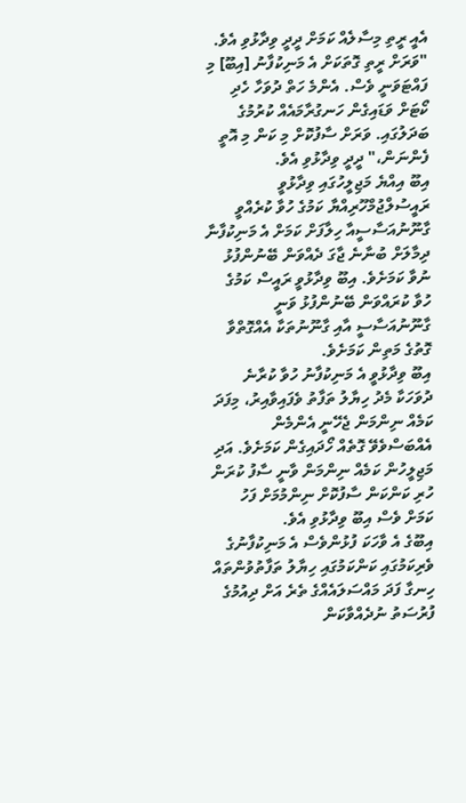އެއީ ރީތި މިސާލެއް ކަމަށް ދީދީ ވިދާޅުވި އެވެ.
"ވަރަށް ރީތި ގޮތަކަށް އެ މަނިކުފާނު [އިބޫ] މި ފައްޓަވަނީ ވެސް. އެންމެ ހަތް ދުވަހާ ހެދި ކޯޓަށް ވަޑައިގެން ހަނގުރާމައެއް ކުރުމުގެ ބަދަލުގައި. ވަރަށް ސާފުކޮށް މި ކަން މި އޮތީ ފެންނަން،" ދީދީ ވިދާޅުވި އެވެ.
އިބޫ އިއްޔެ މަޖިލީހުގައި ވިދާޅުވީ ރައީސުލްޖުމްހޫރިއްޔާ ކަމުގެ ހުވާ ކުރެއްވީ ގާނޫނުއަސާސީއާ ހިލާފަށް ކަމަށް އެ މަނިކުފާނާ ދިމާލަށް ބުނާނެ ޖާގަ ދެއްވަން ބޭނުންފުޅު ނުވާ ކަމަށެވެ. އިބޫ ވިދާޅުވީ ރައީސް ކަމުގެ ހުވާ ކުރައްވަން ބޭނުންފުޅު ވަނީ ގާނޫނުއަސާސީ އާއި ގާނޫނުތަކާ އެއްގޮތްވާ ގޮތުގެ މަތިން ކަމަށެވެ.
އިބޫ ވިދާޅުވީ އެ މަނިކުފާނު ހުވާ ކުރާނެ ދުވަހަކާ މެދު ހިޔާލު ތަފާތު ވެފައިވާއިރު، މިފަދަ ކަމެއް ނިންމަން ޖެހޭނީ އެންމެން އެއްބަސްވެވޭ ގޮތެއް ހޯދައިގެން ކަމަށެވެ. އަދި މަޖިލީހުން ކަމެއް ނިންމަން ވާނީ ސާފު ކުރަން ހުރި ކަންކަން ސާފުކޮށް ނިންމުމަށް ފަހު ކަމަށް ވެސް އިބޫ ވިދާޅުވި އެވެ.
އިބޫގެ އެ ވާހަކަ ފުޅުންވެސް އެ މަނިކުފާނުގެ ވެރިކަމުގައި ކަންކަމުގައި ހިޔާލު ތަފާތުވުންތައް ހިނގާ ފަދަ މައްސަލައެއްގެ ތެރެ އަށް ދިއުމުގެ ފުރުސަތު ނުދެއްވާކަން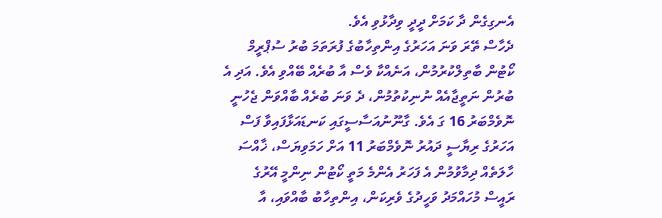އެނގިގެން ދާ ކަމަށް ދީދީ ވިދާޅުވި އެވެ.
ދެހާސް ތޭރަ ވަނަ އަހަރުގެ އިންތިހާބުގެ ފުރަތަމަ ބުރު ސުޕްރީމް ކޯޓުން ބާތިލްކުރުމުން، އަނެއްކާ ވެސް އާ ބުރެއް ބޭއްވި އެވެ. އަދި އެ ބުރުން ނަތީޖާއެއް ނުނިކުތުމުން، ދެ ވަނަ ބުރެއް ބާއްވަން ޖެހުނީ ނޮވެމްބަރު 16 ގަ އެވެ. ގާނޫނުއަސާސީގައި ކަނޑައަޅާފައިވާ ފަސް އަހަރުގެ ރިޔާސީ ދައުރު ނޮވެމްބަރު 11 އަށް ހަމަވިޔަސް، ޚާއްސަ ހާލަތެއް ދިމާވުމުން އެ ފަހަރު އެންމެ މަތީ ކޯޓުން ނިންމީ އޭރުގެ ރައީސް މުހައްމަދު ވަހީދުގެ ވެރިކަން، އިންތިހާބު ބާއްވައި، އާ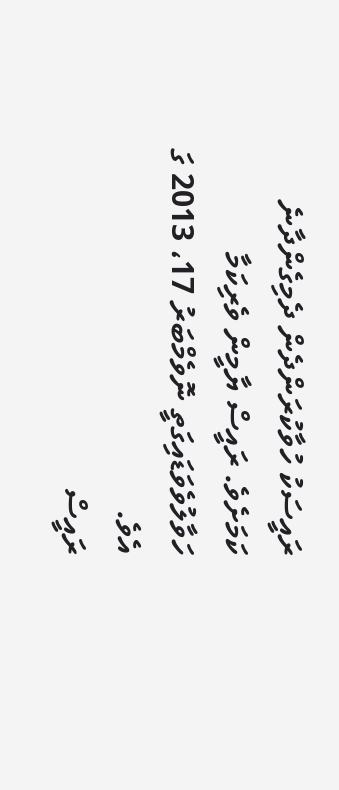ރައީސަކު ހުވާކުރަންދެން ދެމިގެންދާނެ ކަމަށެވެ. ރައީސް ޔާމީން ވެރިކަމާ ހަވާލުވެވަޑައިގަތީ ނޮވެމްބަރު 17، 2013 ގަ އެވެ.
ރައީސް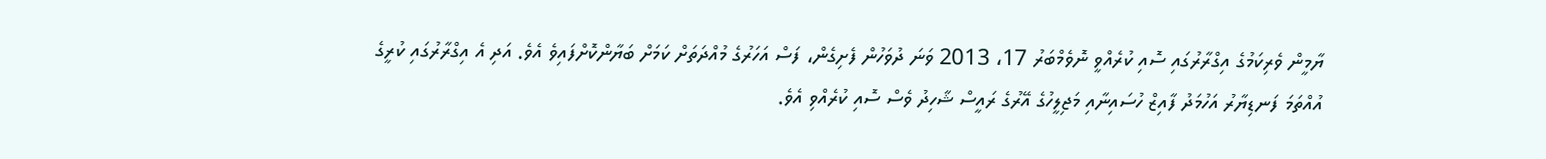ޔާމީން ވެރިކަމުގެ އިގްރާރުގައި ސޮއި ކުރެއްވީ ނޮވެމްބަރު 17، 2013 ވަނަ ދުވަހުން ފެށިގެން، ފަސް އަހަރުގެ މުއްދަތަށް ކަމަށް ބަޔާންކޮށްފައިވެ އެވެ. އަދި އެ އިގްރާރުގައި ކުރީގެ އުއްތަމަ ފަނޑިޔާރު އަހުމަދު ފާއިޒް ހުސައިނާއި މަޖިލީހުގެ އޭރުގެ ރައީސް ޝާހިދު ވެސް ސޮއި ކުރެއްވި އެވެ.